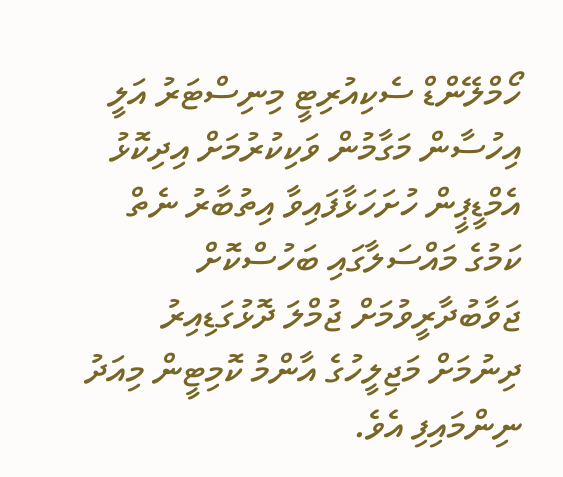ހޯމްލޭންޑް ސެކިއުރިޓީ މިނިސްޓަރު އަލީ އިހުސާން މަގާމުން ވަކިކުރުމަށް އިދިކޮޅު އެމްޑީޕީން ހުށަހަޅާފައިވާ އިތުބާރު ނެތް ކަމުގެ މައްސަލާގައި ބަހުސްކޮށް ޖަވާބުދާރީވުމަށް ޖުމްލަ ދޮޅުގަޑިއިރު ދިނުމަށް މަޖިލީހުގެ އާންމު ކޮމިޓީން މިއަދު ނިންމައިފި އެވެ.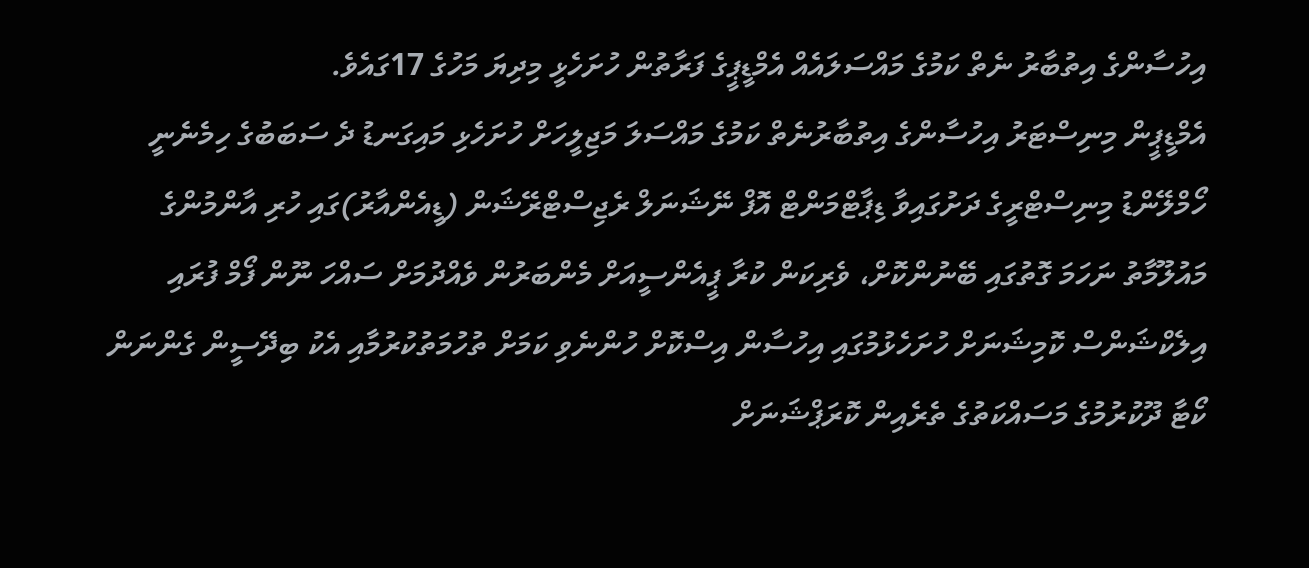އިހުސާންގެ އިތުބާރު ނެތް ކަމުގެ މައްސަލައެއް އެމްޑީޕީގެ ފަރާތުން ހުށަހެޅީ މިދިޔަ މަހުގެ 17ގައެވެ.
އެމްޑީޕީން މިނިސްޓަރު އިހުސާންގެ އިތުބާރުނެތް ކަމުގެ މައްސަލަ މަޖިލީހަށް ހުށަހެޅި މައިގަނޑު ދެ ސަބަބުގެ ހިމެނެނީ ހޯމްލޭންޑު މިނިސްޓްރީގެ ދަށުގައިވާ ޑިޕާޓްމަންޓް އޮފް ނޭޝަނަލް ރެޖިސްޓްރޭޝަން (ޑީއެންއާރު)ގައި ހުރި އާންމުންގެ މައުލޫމާތު ނަހަމަ ގޮތުގައި ބޭނުންކޮށް، ވެރިކަން ކުރާ ޕީއެންސީއަށް މެންބަރުން ވެއްދުމަށް ސައްހަ ނޫން ފޯމް ފުރައި އިލެކްޝަންސް ކޮމިޝަނަށް ހުށަހެޅުމުގައި އިހުސާން އިސްކޮށް ހުންނެވި ކަމަށް ތުހުމަތުކުރުމާއި އެކު ބިދޭސީން ގެންނަން ކޯޓާ ދޫކުރުމުގެ މަސައްކަތުގެ ތެރެއިން ކޮރަޕްޝަނަށް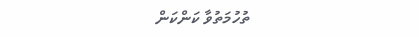ތުހުމަތުވާ ކަންކަން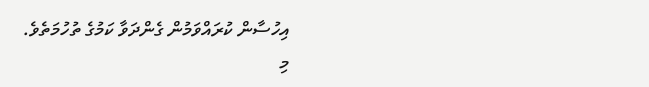އިހުސާން ކުރައްވަމުން ގެންދަވާ ކަމުގެ ތުހުމަތެވެ.
މި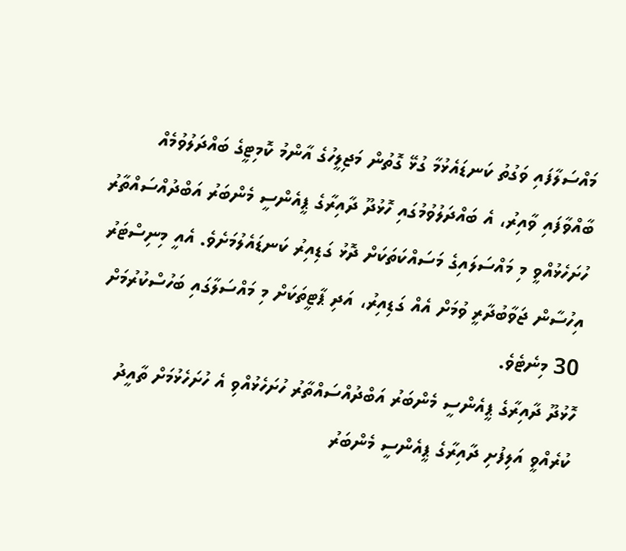މައްސަލާފައި ވަގުތު ކަނޑައެޅުމާ ގުޅޭ ގޮތުން މަޖިލީހުގެ އާންމު ކޮމިޓީގެ ބައްދަލުވުމެއް ބާއްވާފައި ވާއިރު، އެ ބައްދަލުވުމުގައި ހޮޅުދޫ ދާއިރާގެ ޕީއެންސީ މެންބަރު އަބްދުއްސައްތާރު ހުށަހެޅުއްވީ މި މައްސަލައިގެ މަސައްކަތަކަށް ދޮޅު ގަޑިއިރު ކަނޑައެލުމަށެވެ. އެއީ މިނިސްޓަރު އިހުސާން ޖަވާބުދާރީ ވުމަށް އެއް ގަޑިއިރު، އަދި ޕާޓީތަކަށް މި މައްސަލާގައި ބަހުސްކުރުމަށް 30 މިނެޓެވެ.
ހޮޅުދޫ ދާއިރާގެ ޕީއެންސީ މެންބަރު އަބްދުއްސައްތާރު ހުށަހެޅުއްވި އެ ހުށަހެޅުމަށް ތާއީދު ކުރެއްވީ އަލިފުށި ދާއިރާގެ ޕީއެންސީ މެންބަރު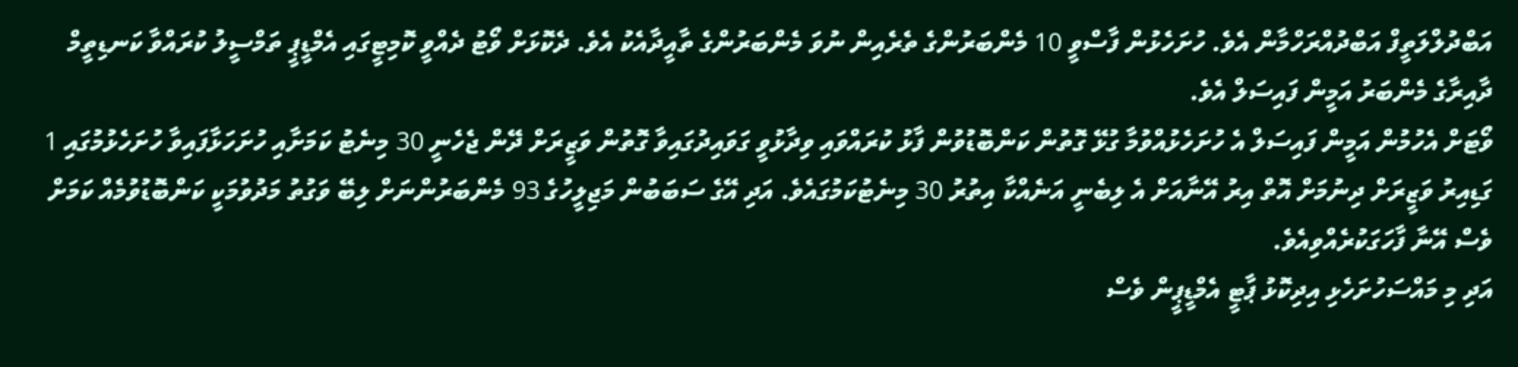އަބްދުލްލަތީފް އަބްދުއްރަހްމާން އެވެ. ހުށަހެޅުން ފާސްވީ 10 މެންބަރުންގެ ތެރެއިން ނުވަ މެންބަރުންގެ ތާއީދާއެކު އެވެ. ދެކޮޅަށް ވޯޓު ދެއްވީ ކޮމިޓީގައި އެމްޑީޕީ ތަމްސީލު ކުރައްވާ ކަނޑިތީމް ދާއިރާގެ މެންބަރު އަމީން ފައިސަލް އެވެ.
ވޯޓަށް އެހުމުން އަމީން ފައިސަލް އެ ހުށަހެޅުއްވުމާ ގުޅޭ ގޮތުން ކަންބޮޑުވުން ފާޅު ކުރައްވައި ވިދާޅުވީ ގަވައިދުގައިވާ ގޮތުން ވަޒީރަށް ދޭން ޖެހެނީ 30 މިނެޓު ކަމަށާއި ހުށަހަޅާފައިވާ ހުށަހެޅުމުގައި 1 ގަޑިއިރު ވަޒީރަށް ދިނުމަށް އޮތް އިރު އޭނާއަށް އެ ލިބެނީ އަނެއްކާ އިތުރު 30 މިނެޓުކަމުގައެވެ. އަދި އޭގެ ސަބަބުން މަޖިލީހުގެ 93 މެންބަރުންނަށް ލިބޭ ވަގުތު މަދުވުމަކީ ކަންބޮޑުވުމެއް ކަމަށް ވެސް އޭނާ ފާހަގަކުރެއްވިއެވެ.
އަދި މި މައްސަހުށަހެޅި އިދިކޮޅު ޕާޓީ އެމްޑީޕީން ވެސް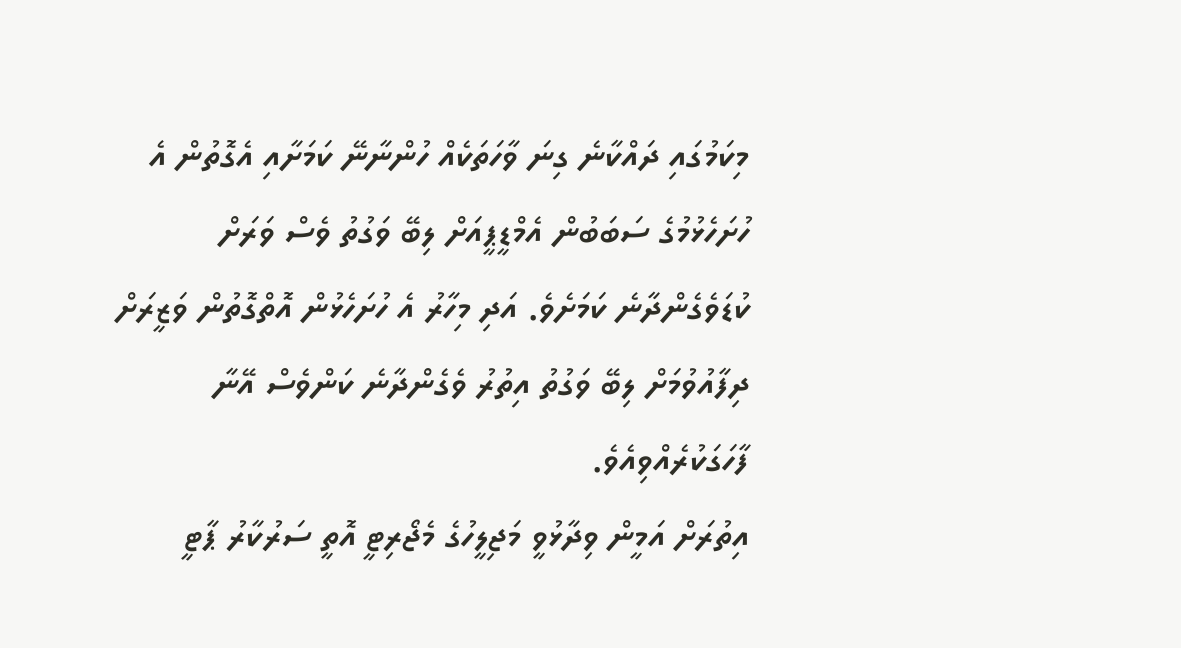މިކަމުގައި ދައްކާނެ ގިނަ ވާހަތަކެއް ހުންނާނޭ ކަމަށާއި އެގޮތުން އެ ހުށަހެޅުމުގެ ސަބަބުން އެމްޑީޕީއަށް ލިބޭ ވަގުތު ވެސް ވަރަށް ކުޑަވެގެންދާނެ ކަމަށެވެ. އަދި މިހާރު އެ ހުށަހެޅުން އޮތްގޮތުން ވަޒީރަށް ދިފާއުވުމަށް ލިބޭ ވަގުތު އިތުރު ވެގެންދާނެ ކަންވެސް އޭނާ ފާހަގަކުރެއްވިއެވެ.
އިތުރަށް އަމީން ވިދާޅުވީ މަޖިލީހުގެ މެޖޯރިޓީ އޮތީ ސަރުކާރު ޕާޓީ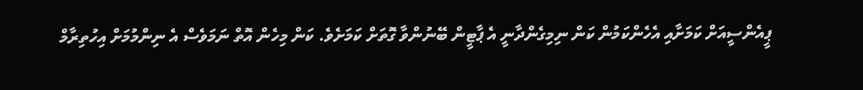ޕީއެންސީއަށް ކަމަށާއި އެހެންކަމުން ކަން ނިމިގެންދާނީ އެ ޕާޓީން ބޭނުންވާ ގޮތަށް ކަމަށެވެ. ކަން މިހެން އޮތް ނަމަވެސް އެ ނިންމުމަށް އިހުތިރާމް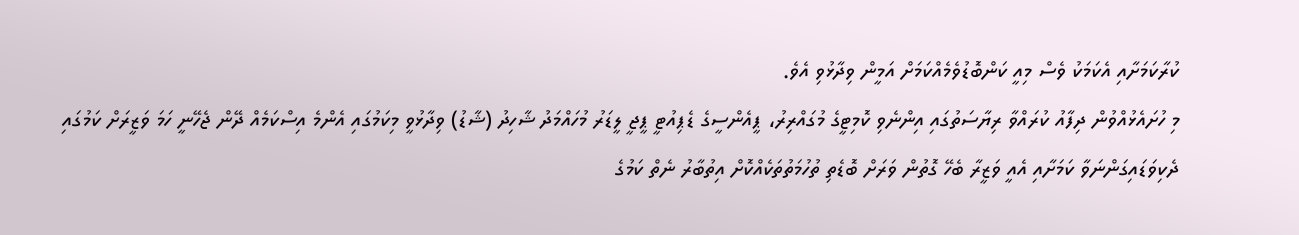ކުރާކަމަށާއި އެކަމަކު ވެސް މިއީ ކަންބޮޑުވެމެއްކަމަށް އަމީން ވިދާޅުވި އެވެ.
މި ހުށައެޅުއްވުން ދިފާއު ކުރައްވާ ރިޔާސަތުގައި އިންނެވި ކޮމިޓީގެ މުގައްރިރު، ޕީއެންސީގެ ޑެޕިއުޓީ ޕީޖީ ލީޑަރު މުހައްމަދު ޝާހިދު (ޝާޑު) ވިދާޅުވީ މިކަމުގައި އެންމެ އިސްކަމެއް ދޭން ޖެހޭނީ ހަމަ ވަޒީރަށް ކަމުގައި ދެކިވަޑައިގަންނަވާ ކަމަށާއި އެއީ ވަޒީރާ ބެހޭ ގޮތުން ވަރަށް ބޮޑެތި ތުހުމަތުތަކެއްކޮށް އިތުބާރު ނެތް ކަމުގެ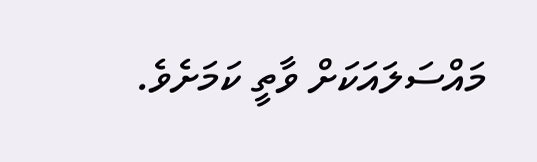މައްސަލައަކަށް ވާތީ ކަމަށެވެ.